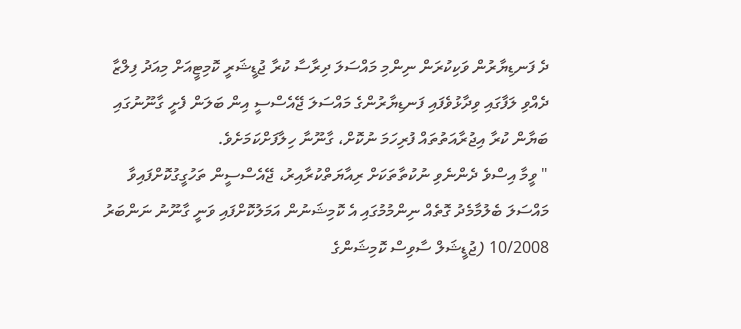ދެ ފަނޑިޔާރުން ވަކިކުރަން ނިންމި މައްސަލަ ދިރާސާ ކުރާ ޖުޑީޝަރީ ކޮމިޓީއަށް މިއަދު ފިލްޒާ ދެއްވި ލަފާގައި ވިދާޅުވެފައި ފަނޑިޔާރުންގެ މައްސަލަ ޖޭއެސްސީ އިން ބަލަން ފެށީ ގާނޫނުގައި ބަޔާން ކުރާ އިޖުރާއަތުތައް ފުރިހަމަ ނުކޮށް، ގާނޫނާ ހިލާފަށްކަމަށެވެ.
" ވީމާ އިސްވެ ދެންނެވި ނުކުތާތަކަށް ރިއާޔަތްކުރާއިރު، ޖޭއެސްސީން ތަހުގީގުކޮށްފައިވާ މައްސަލަ ބެލުމާމެދު ގޮތެއް ނިންމުމުގައި އެ ކޮމިޝަނުން އަމަލުކޮށްފައި ވަނީ ގާނޫނު ނަންބަރު 10/2008 (ޖުޑީޝަލް ސާވިސް ކޮމިޝަންގެ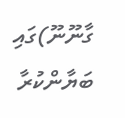ގާނޫނޫ)ގައި ބަޔާންކުރާ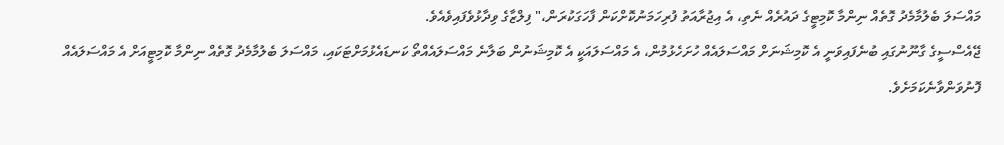މައްސަލަ ބެލުމާމެދު ގޮތެއް ނިންމާ ކޮމިޓީގެ ދައުރެއް ނެތި، އެ އިޖުރާއަތު ފުރިހަމަނުކޮށްކަން ފާހަގަކުރަން،" ފިލްޒާގެ ވިދާޅުވެފައިވެއެވެ.
ޖޭއެސްސީގެ ގާނޫނުގައި ބުނެފައިވަނީ އެ ކޮމިޝަނަށް މައްސަލައެއް ހުށަހެޅުމުން، އެ މައްސަލައަކީ އެ ކޮމިޝަނުން ބަލާނެ މައްސަލައެއްތޯ ކަނޑައެޅުމަށްޓަކައި، މައްސަލަ ބެލުމާމެދު ގޮތެއް ނިންމާ ކޮމިޓީއަށް އެ މައްސަލައެއް ފޮނުވަންވާނެކަމަށެވެ.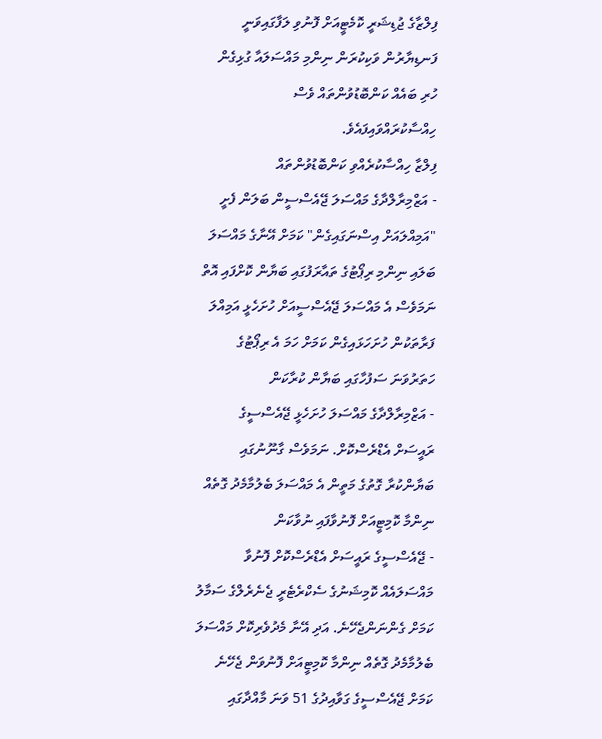ފިލްޒާގެ ޖުޑިޝަރީ ކޮމެޓީއަށް ފޮނުވި ލަފާގައިވަނީ ފަނޑިޔާރުން ވަކިކުރަން ނިންމި މައްސަލައާ ގުޅިގެން ހުރި ބައެއް ކަންބޮޑުވުންތައް ވެސް ހިއްސާކުރައްވައިފައެވެ.
ފިލްޒާ ހިއްސާކުރެއްވި ކަންބޮޑުވުންތައް
- އަޒްމިރާލްދާގެ މައްސަލަ ޖޭއެސްސީން ބަލަން ފެށީ "އަމިއްލައަށް އިސްނަގައިގެން" ކަމަށް އޭނާގެ މައްސަލަ ބަލައި ނިންމި ރިޕޯޓުގެ ތައާރަފުގައި ބަޔާން ކޮށްފައި އޮތް ނަމަވެސް އެ މައްސަލަ ޖޭއެސްސީއަށް ހުށަހެޅީ އަމިއްލަ ފަރާތަކުން ހުށަހަޅައިގެން ކަމަށް ހަމަ އެ ރިޕޯޓުގެ ހަތަރުވަނަ ސަފުހާގައި ބަޔާން ކުރާކަން
- އަޒްމިރާލްދާގެ މައްސަލަ ހުށަހެޅީ ޖޭއެސްސީގެ ރައީސަށް އެޑްރެސްކޮށް. ނަމަވެސް ގާނޫނުގައި ބަޔާންކުރާ ގޮތުގެ މަތީން އެ މައްސަލަ ބެލުމާމެދު ގޮތެއް ނިންމާ ކޮމިޓީއަށް ފޮނުވާފައި ނުވާކަން
- ޖޭއެސްސީގެ ރައީސަށް އެޑްރެސްކޮށް ފޮނުވާ މައްސަލައެއް ކޮމިޝަނުގެ ސެކްރެޓެރީ ޖެނެރެލްގެ ސަމާލު ކަމަށް ގެންނަންޖެހޭނެ. އަދި އޭނާ މެދުވެރިކޮށް މައްސަލަ ބެލުމާމެދު ގޮތެއް ނިންމާ ކޮމިޓީއަށް ފޮނުވަން ޖެހޭނެ ކަމަށް ޖޭއެސްސީގެ ގަވާއިދުގެ 51 ވަނަ މާއްދާގައި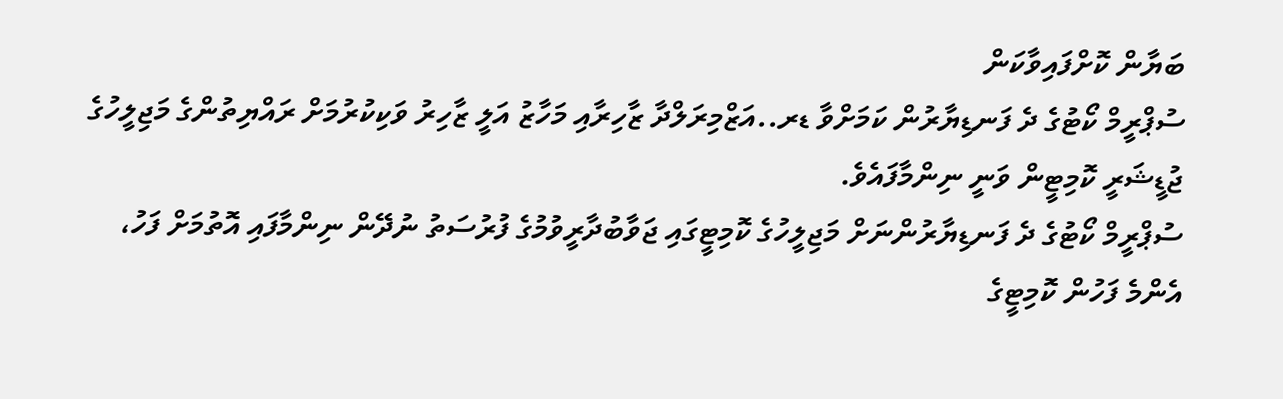ބަޔާން ކޮށްފައިވާކަން
ސުޕްރީމް ކޯޓުގެ ދެ ފަނޑިޔާރުން ކަމަށްވާ ޑރ..އަޒްމިރަލްދާ ޒާހިރާއި މަހާޒު އަލީ ޒާހިރު ވަކިކުރުމަށް ރައްޔިތުންގެ މަޖިލީހުގެ ޖުޑީޝަރީ ކޮމިޓީން ވަނީ ނިންމާފައެވެ.
ސުޕްރީމް ކޯޓުގެ ދެ ފަނޑިޔާރުންނަށް މަޖިލީހުގެ ކޮމިޓީގައި ޖަވާބުދާރީވުމުގެ ފުރުސަތު ނުދޭން ނިންމާފައި އޮތުމަށް ފަހު، އެންމެ ފަހުން ކޮމިޓީގެ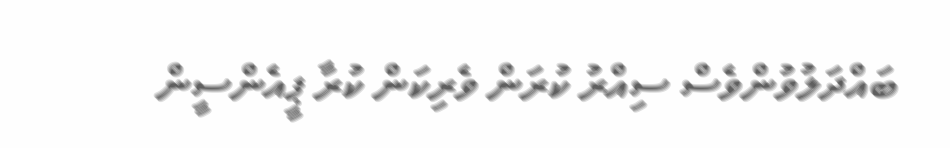ބައްދަލުވުންވެސް ސިއްރު ކުރަން ވެރިކަން ކުރާ ޕީއެންސީން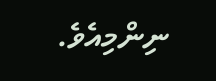ނިންމިއެވެ.